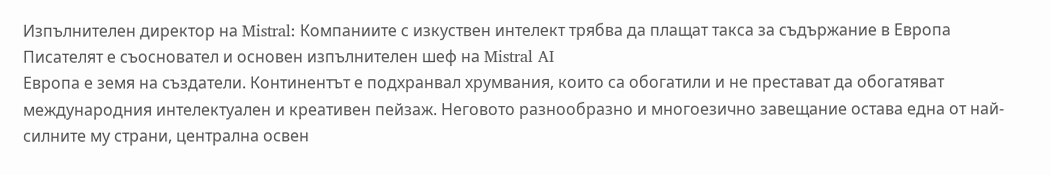Изпълнителен директор на Mistral: Компаниите с изкуствен интелект трябва да плащат такса за съдържание в Европа
Писателят е съосновател и основен изпълнителен шеф на Mistral AI
Европа е земя на създатели. Континентът е подхранвал хрумвания, които са обогатили и не престават да обогатяват международния интелектуален и креативен пейзаж. Неговото разнообразно и многоезично завещание остава една от най-силните му страни, централна освен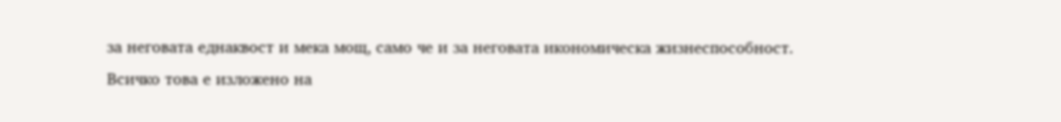за неговата еднаквост и мека мощ, само че и за неговата икономическа жизнеспособност.
Всичко това е изложено на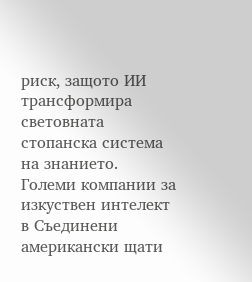риск, защото ИИ трансформира световната стопанска система на знанието.
Големи компании за изкуствен интелект в Съединени американски щати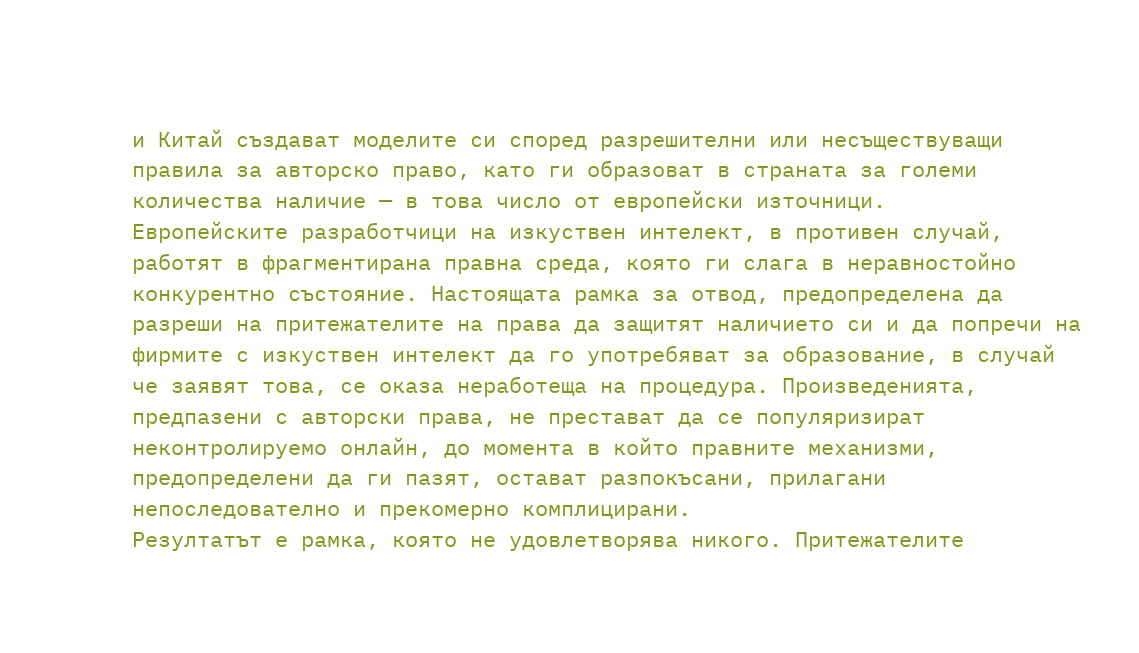и Китай създават моделите си според разрешителни или несъществуващи правила за авторско право, като ги образоват в страната за големи количества наличие — в това число от европейски източници.
Европейските разработчици на изкуствен интелект, в противен случай, работят в фрагментирана правна среда, която ги слага в неравностойно конкурентно състояние. Настоящата рамка за отвод, предопределена да разреши на притежателите на права да защитят наличието си и да попречи на фирмите с изкуствен интелект да го употребяват за образование, в случай че заявят това, се оказа неработеща на процедура. Произведенията, предпазени с авторски права, не престават да се популяризират неконтролируемо онлайн, до момента в който правните механизми, предопределени да ги пазят, остават разпокъсани, прилагани непоследователно и прекомерно комплицирани.
Резултатът е рамка, която не удовлетворява никого. Притежателите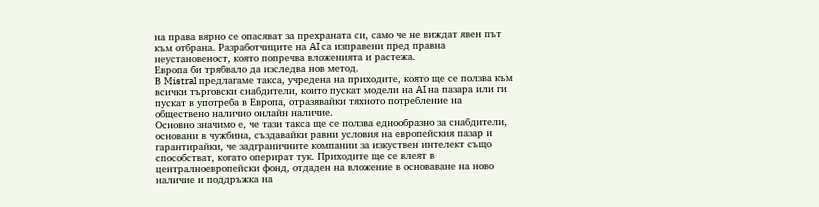на права вярно се опасяват за прехраната си, само че не виждат явен път към отбрана. Разработчиците на AI са изправени пред правна неустановеност, която попречва вложенията и растежа.
Европа би трябвало да изследва нов метод.
В Mistral предлагаме такса, учредена на приходите, която ще се ползва към всички търговски снабдители, които пускат модели на AI на пазара или ги пускат в употреба в Европа, отразявайки тяхното потребление на обществено налично онлайн наличие.
Основно значимо е, че тази такса ще се ползва еднообразно за снабдители, основани в чужбина, създавайки равни условия на европейския пазар и гарантирайки, че задграничните компании за изкуствен интелект също способстват, когато оперират тук. Приходите ще се влеят в централноевропейски фонд, отдаден на вложение в основаване на ново наличие и поддръжка на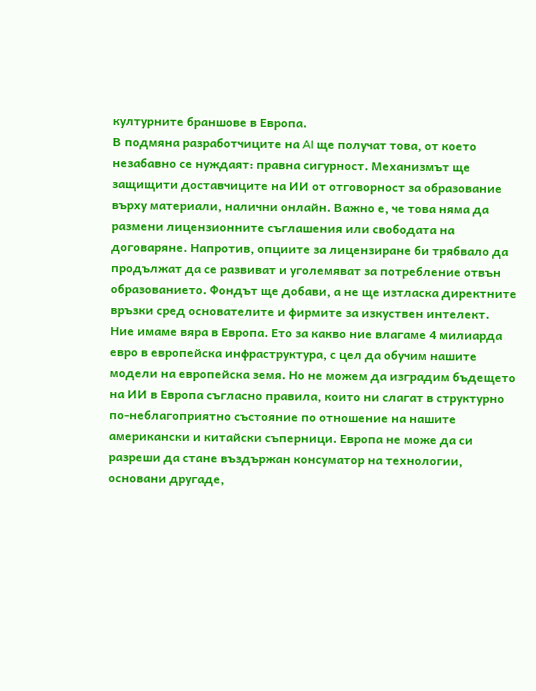културните браншове в Европа.
В подмяна разработчиците на AI ще получат това, от което незабавно се нуждаят: правна сигурност. Механизмът ще защищити доставчиците на ИИ от отговорност за образование върху материали, налични онлайн. Важно е, че това няма да размени лицензионните съглашения или свободата на договаряне. Напротив, опциите за лицензиране би трябвало да продължат да се развиват и уголемяват за потребление отвън образованието. Фондът ще добави, а не ще изтласка директните връзки сред основателите и фирмите за изкуствен интелект.
Ние имаме вяра в Европа. Ето за какво ние влагаме 4 милиарда евро в европейска инфраструктура, с цел да обучим нашите модели на европейска земя. Но не можем да изградим бъдещето на ИИ в Европа съгласно правила, които ни слагат в структурно по-неблагоприятно състояние по отношение на нашите американски и китайски съперници. Европа не може да си разреши да стане въздържан консуматор на технологии, основани другаде,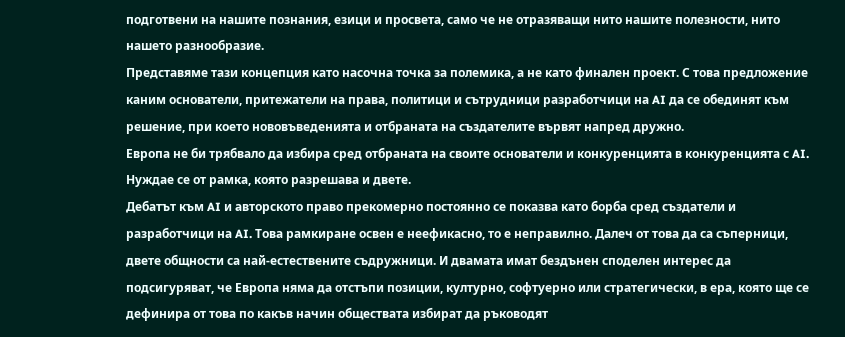подготвени на нашите познания, езици и просвета, само че не отразяващи нито нашите полезности, нито нашето разнообразие.
Представяме тази концепция като насочна точка за полемика, а не като финален проект. С това предложение каним основатели, притежатели на права, политици и сътрудници разработчици на AI да се обединят към решение, при което нововъведенията и отбраната на създателите вървят напред дружно.
Европа не би трябвало да избира сред отбраната на своите основатели и конкуренцията в конкуренцията с AI. Нуждае се от рамка, която разрешава и двете.
Дебатът към AI и авторското право прекомерно постоянно се показва като борба сред създатели и разработчици на AI. Това рамкиране освен е неефикасно, то е неправилно. Далеч от това да са съперници, двете общности са най-естествените съдружници. И двамата имат бездънен споделен интерес да подсигуряват, че Европа няма да отстъпи позиции, културно, софтуерно или стратегически, в ера, която ще се дефинира от това по какъв начин обществата избират да ръководят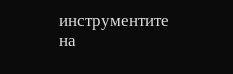инструментите на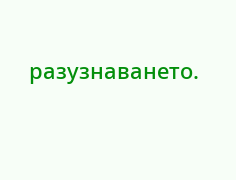разузнаването.